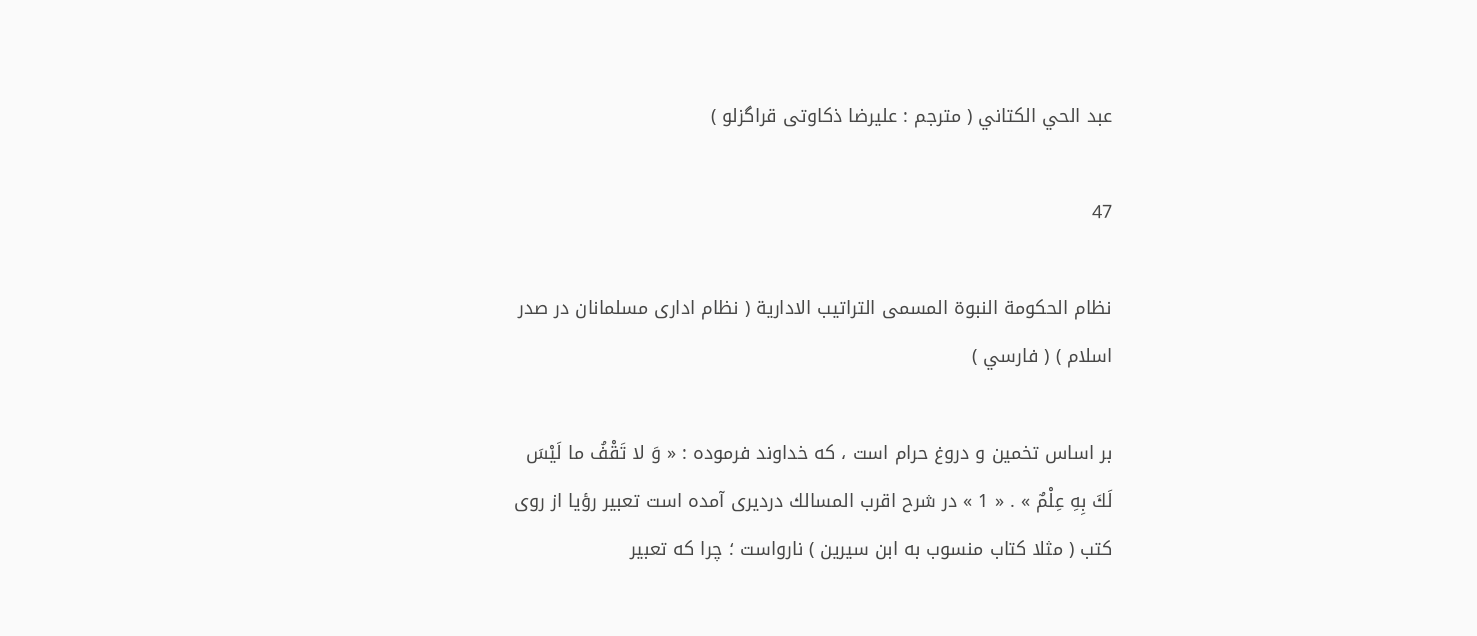عبد الحي الكتاني ( مترجم : عليرضا ذكاوتى قراگزلو )

47

نظام الحكومة النبوة المسمى التراتيب الادارية ( نظام ادارى مسلمانان در صدر اسلام ) ( فارسي )

بر اساس تخمين و دروغ حرام است ، كه خداوند فرموده : « وَ لا تَقْفُ ما لَيْسَ لَكَ بِهِ عِلْمٌ » . « 1 » در شرح اقرب المسالك درديرى آمده است تعبير رؤيا از روى كتب ( مثلا كتاب منسوب به ابن سيرين ) نارواست ؛ چرا كه تعبير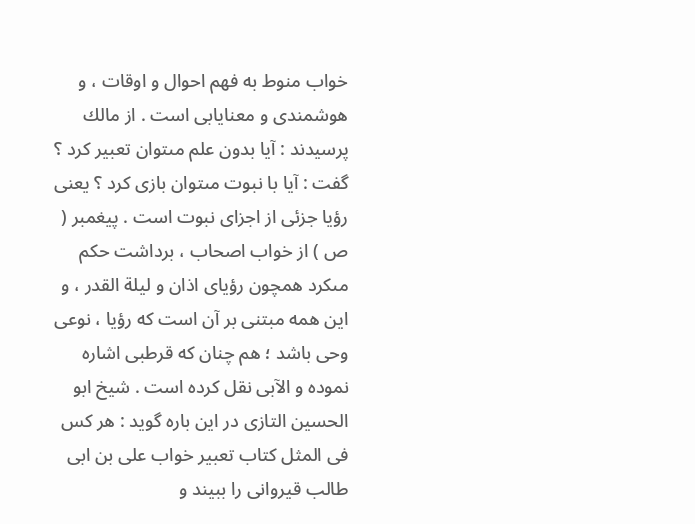خواب منوط به فهم احوال و اوقات ، و هوشمندى و معنايابى است . از مالك پرسيدند : آيا بدون علم مىتوان تعبير كرد ؟ گفت : آيا با نبوت مىتوان بازى كرد ؟ يعنى رؤيا جزئى از اجزاى نبوت است . پيغمبر ( ص ) از خواب اصحاب ، برداشت حكم مىكرد همچون رؤياى اذان و ليلة القدر ، و اين همه مبتنى بر آن است كه رؤيا ، نوعى وحى باشد ؛ هم چنان كه قرطبى اشاره نموده و الآبى نقل كرده است . شيخ ابو الحسين التازى در اين باره گويد : هر كس فى المثل كتاب تعبير خواب على بن ابى طالب قيروانى را ببيند و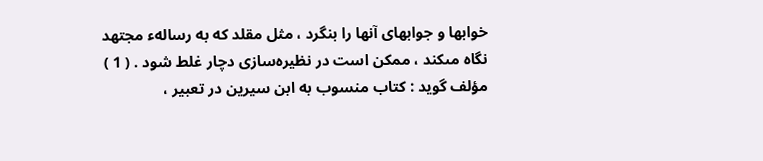خوابها و جوابهاى آنها را بنگرد ، مثل مقلد كه به رسالهء مجتهد نگاه مىكند ، ممكن است در نظيره‌سازى دچار غلط شود . ( 1 ) مؤلف گويد : كتاب منسوب به ابن سيرين در تعبير ،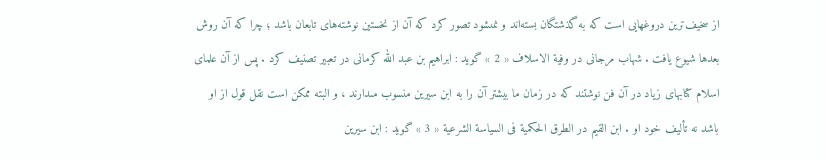از سخيف‌ترين دروغهايى است كه به گذشتگان بسته‌اند و نمىشود تصور كرد كه آن از نخستين نوشته‌هاى تابعان باشد ؛ چرا كه آن روش بعدها شيوع يافت . شهاب مرجانى در وفية الاسلاف « 2 » گويد : ابراهيم بن عبد الله كرمانى در تعبير تصنيف كرد . پس از آن علماى اسلام كتابهاى زياد در آن فن نوشتند كه در زمان ما بيشتر آن را به ابن سيرين منسوب مىدارند ، و البته ممكن است نقل قول از او باشد نه تأليف خود او . ابن القيم در الطرق الحكمية فى السياسة الشرعية « 3 » گويد : ابن سيرين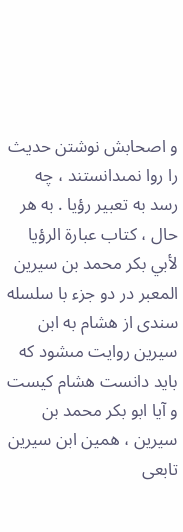و اصحابش نوشتن حديث را روا نمىدانستند ، چه رسد به تعبير رؤيا . به هر حال ، كتاب عبارة الرؤيا لأبي بكر محمد بن سيرين المعبر در دو جزء با سلسله سندى از هشام به ابن سيرين روايت مىشود كه بايد دانست هشام كيست و آيا ابو بكر محمد بن سيرين ، همين ابن سيرين تابعى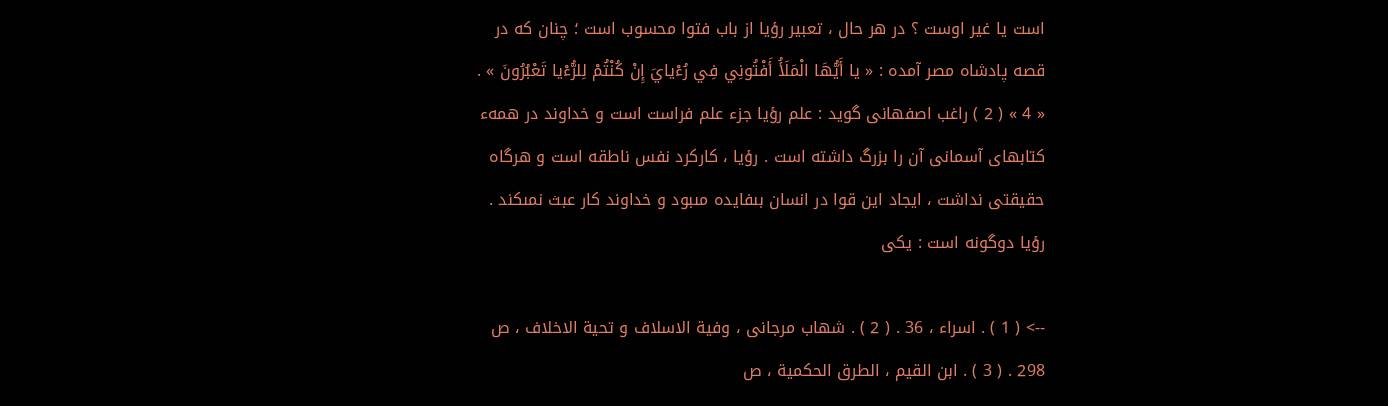است يا غير اوست ؟ در هر حال ، تعبير رؤيا از باب فتوا محسوب است ؛ چنان كه در قصه پادشاه مصر آمده : « يا أَيُّهَا الْمَلَأُ أَفْتُونِي فِي رُءْيايَ إِنْ كُنْتُمْ لِلرُّءْيا تَعْبُرُونَ » . « 4 » ( 2 ) راغب اصفهانى گويد : علم رؤيا جزء علم فراست است و خداوند در همهء كتابهاى آسمانى آن را بزرگ داشته است . رؤيا ، كاركرد نفس ناطقه است و هرگاه حقيقتى نداشت ، ايجاد اين قوا در انسان بىفايده مىبود و خداوند كار عبث نمىكند . رؤيا دوگونه است : يكى

--> ( 1 ) . اسراء ، 36 . ( 2 ) . شهاب مرجانى ، وفية الاسلاف و تحية الاخلاف ، ص 298 . ( 3 ) . ابن القيم ، الطرق الحكمية ، ص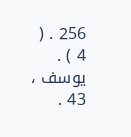256 . ( 4 ) . يوسف ، 43 .